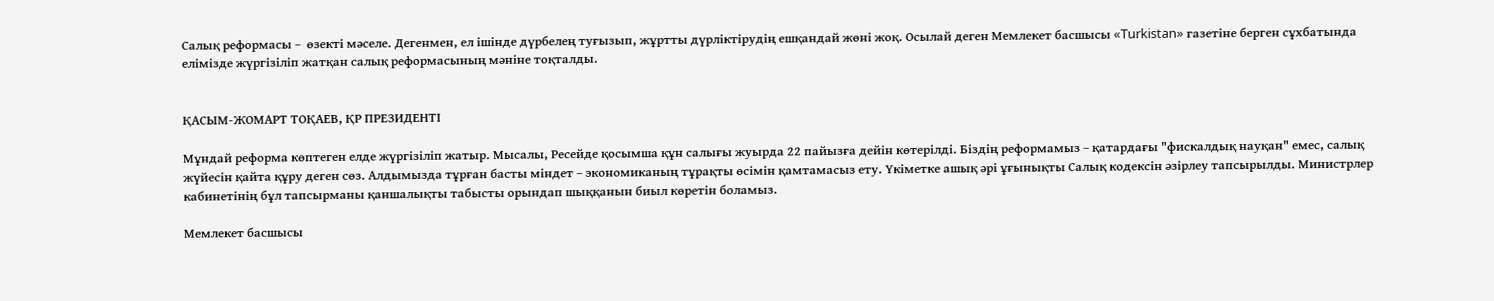Салық реформасы –  өзекті мәселе. Дегенмен, ел ішінде дүрбелең туғызып, жұртты дүрліктірудің ешқандай жөні жоқ. Осылай деген Мемлекет басшысы «Turkistan» газетіне берген сұхбатында елімізде жүргізіліп жатқан салық реформасының мәніне тоқталды.


ҚАСЫМ-ЖОМАРТ ТОҚАЕВ, ҚР ПРЕЗИДЕНТІ

Мұндай реформа көптеген елде жүргізіліп жатыр. Мысалы, Ресейде қосымша құн салығы жуырда 22 пайызға дейін көтерілді. Біздің реформамыз – қатардағы "фискалдық науқан" емес, салық жүйесін қайта құру деген сөз. Алдымызда тұрған басты міндет – экономиканың тұрақты өсімін қамтамасыз ету. Үкіметке ашық әрі ұғынықты Салық кодексін әзірлеу тапсырылды. Министрлер кабинетінің бұл тапсырманы қаншалықты табысты орындап шыққанын биыл көретін боламыз.

Мемлекет басшысы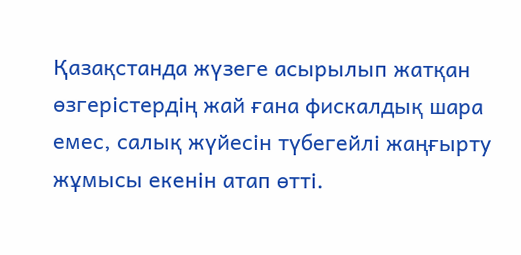Қазақстанда жүзеге асырылып жатқан өзгерістердің жай ғана фискалдық шара емес, салық жүйесін түбегейлі жаңғырту жұмысы екенін атап өтті.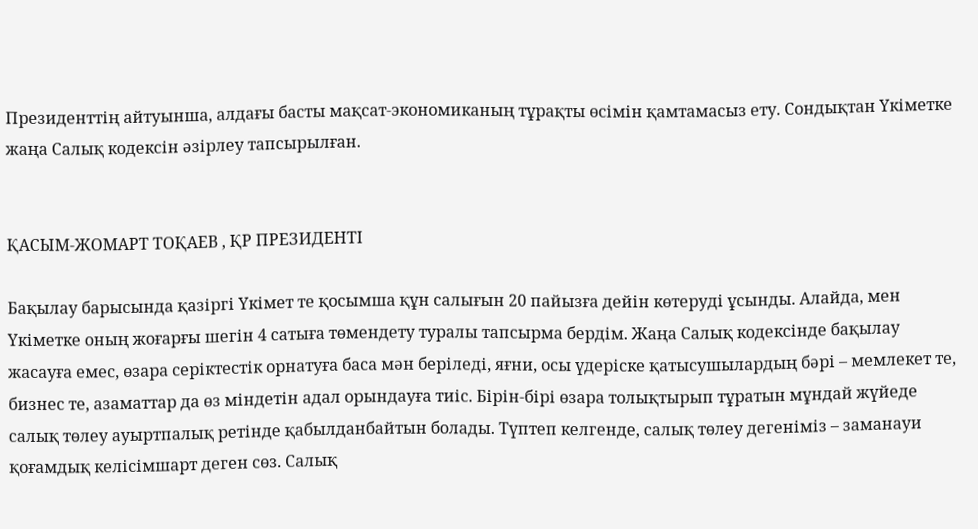Президенттің айтуынша, алдағы басты мақсат-экономиканың тұрақты өсімін қамтамасыз ету. Сондықтан Үкіметке жаңа Салық кодексін әзірлеу тапсырылған.


ҚАСЫМ-ЖОМАРТ ТОҚАЕВ , ҚР ПРЕЗИДЕНТІ

Бақылау барысында қазіргі Үкімет те қосымша құн салығын 20 пайызға дейін көтеруді ұсынды. Алайда, мен Үкіметке оның жоғарғы шегін 4 сатыға төмендету туралы тапсырма бердім. Жаңа Салық кодексінде бақылау жасауға емес, өзара серіктестік орнатуға баса мән беріледі, яғни, осы үдеріске қатысушылардың бәрі – мемлекет те, бизнес те, азаматтар да өз міндетін адал орындауға тиіс. Бірін-бірі өзара толықтырып тұратын мұндай жүйеде салық төлеу ауыртпалық ретінде қабылданбайтын болады. Түптеп келгенде, салық төлеу дегеніміз – заманауи қоғамдық келісімшарт деген сөз. Салық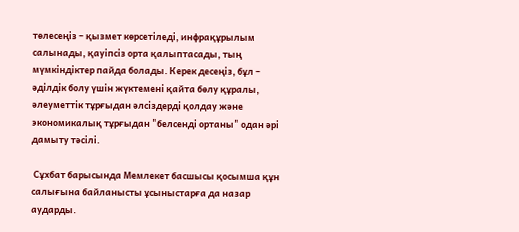төлесеңіз – қызмет көрсетіледі, инфрақұрылым салынады, қауіпсіз орта қалыптасады, тың мүмкіндіктер пайда болады. Керек десеңіз, бұл – әділдік болу үшін жүктемені қайта бөлу құралы, әлеуметтік тұрғыдан әлсіздерді қолдау және экономикалық тұрғыдан "белсенді ортаны" одан әрі дамыту тәсілі.

 Сұхбат барысында Мемлекет басшысы қосымша құн салығына байланысты ұсыныстарға да назар аударды.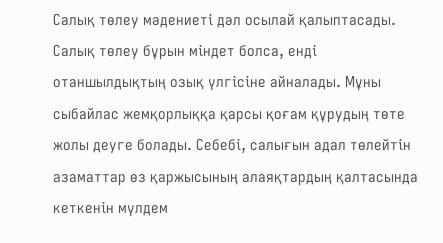Салық төлеу мәдениеті дәл осылай қалыптасады. Салық төлеу бұрын міндет болса, енді отаншылдықтың озық үлгісіне айналады. Мұны сыбайлас жемқорлыққа қарсы қоғам құрудың төте жолы деуге болады. Себебі, салығын адал төлейтін азаматтар өз қаржысының алаяқтардың қалтасында кеткенін мүлдем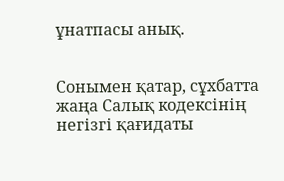ұнатпасы анық.


Сонымен қатар, сұхбатта жаңа Салық кодексінің негізгі қағидаты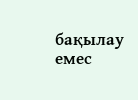бақылау емес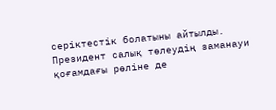серіктестік болатыны айтылды. Президент салық төлеудің заманауи қоғамдағы рөліне де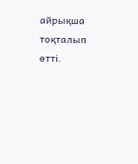айрықша тоқталып өтті.